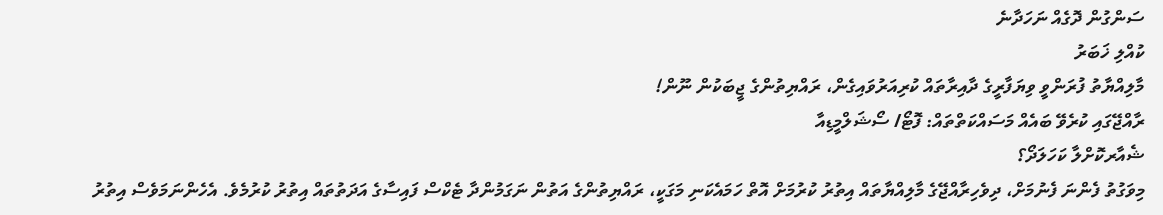ސަންގުން ދޮގެއް ނަހަދާނެ
ކުއްލި ޚަބަރު
މާލިއްޔާތު ފުރަންވީ ވިޔަފާރީގެ ދާއިރާތައް ކުރިއަރުވައިގެން، ރައްޔިތުންގެ ޖީބަކުން ނޫން!
ރާއްޖޭގައި ކުރެވޭ ބައެއް މަސައްކަތްތައް: ފޮޓޯ/ ސޯޝަލްމީޑިއާ
ޝެއާރކޮށްލާ ކަހަލަދޯ؟
މިވަގުތު ފެންނަ ފެނުމަށް، ދިވެހިރާއްޖޭގެ މާލިއްޔާތައް އިތުރު ކުރުމަށް އޮތް ހަމައެކަނި މަގަކީ، ރައްޔިތުންގެ އަތުން ނަގަމުންދާ ޓެކްސް ފައިސާގެ އަދަތުތައް އިތުރު ކުރުމެވެ. އެހެންނަމަވެސް އިތުރު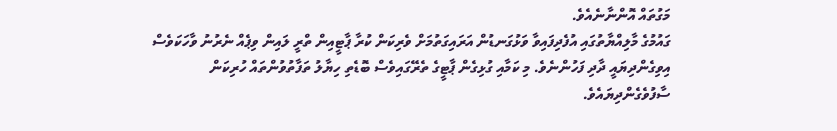މަގުތައް އޮންނާނެއެވެ.
ގައުމުގެ މާލިއްޔާތުގައި އުފެދިފައިވާ ވަޅުގަނޑުން އަރައިގަތުމަށް ވެރިކަން ކުރާ ޕާޓީއިން ތްރީ ލައިން ވިޕެއް ނެރުނު ވާހަކަވެސް އިވިގެންދިޔައީ ދާދި ފަހުންނެވެ. މި ކަމާއި ގުޅިގެން ޕާޓީގެ ތެރޭގައިވެސް ބޮޑެތި ހިޔާލު ތަފާތުވުންތައް ހުރިކަން ސާފުވެގެންދިޔައެވެ.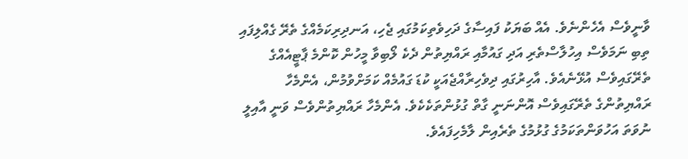ވާނީވެސް އެހެންނެވެ. އެއް ބަޔަކު ފައިސާގެ ދަހިވެތިކަމުގައި ޖެހި، އަނދިރިކަމެއްގެ ތެރޭ ގެއްލިފައި ތިބި ނަމަވެސް އިހުލާސްތެރި އަދި ގައުމާއި ރައްޔިތުން ދެކެ ލޯބިވާ މީހުން ކޮންމެ ޕާޓީއެއްގެ ތެރޭގައިވެސް އުޅޭނެއެވެ. އާހިރުގައި ދިވެހިރާއްޖެއަކީ ކުޑަ ގައުމެއް ކަމަށްވުމުން، އެންމެހާ ރައްޔިތުންގެ ތެރޭގައިވެސް އޮންނަނީ ގާތް ގުޅުންތަކެކެވެ. އެންމެހާ ރައްޔިތުންވެސް ވަނީ އާއިލީ ނުވަތަ އަހުވަންތަކަމުގެ ގުޅުމުގެ ތެރެއިން ލާމެހިފައެވެ.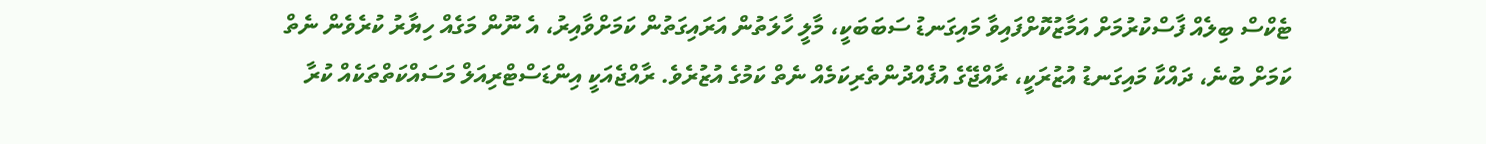ޓެކްސް ބިލެއް ފާސްކުރުމަށް އަމާޒުކޮށްފައިވާ މައިގަނޑު ސަބަބަކީ، މާލީ ހާލަތުން އަރައިގަތުން ކަމަށްވާއިރު، އެ ނޫން މަގެއް ހިޔާރު ކުރެވެން ނެތް ކަމަށް ބުނެ، ދައްކާ މައިގަނޑު އުޒުރަކީ، ރާއްޖޭގެ އުފެއްދުންތެރިކަމެއް ނެތް ކަމުގެ އުޒުރެވެ. ރާއްޖެއަކީ އިންޑަސްޓްރިއަލް މަސައްކަތްތަކެއް ކުރާ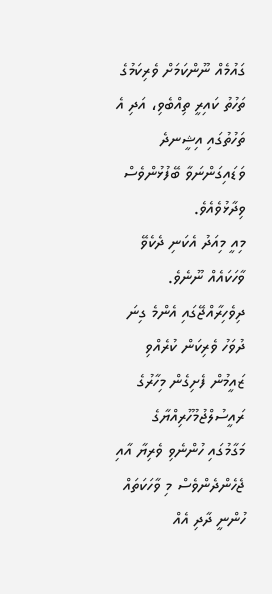ގައުމެއް ނޫންކަމަށް ވެރިކަމުގެ ތަހުތު ކައިރީ ތިއްބެވި، އަދި އެ ތަހުތުގައި އިޝީނދެ ވަޑައިގަންނަވާ ބޭފުޅުންވެސް ވިދާޅުވެއެވެ.
މިއީ މިއަދު އެކަނި ދެކެވޭ ވާހަކައެއް ނޫނެވެ. ދިވެހިރާއްޖޭގައި އެންމެ ގިނަ ދުވަހު ވެރިކަން ކުރެއްވި ޒައީމުން ފެށިގެން މިހާރުގެ ރައީސުލްޖުމުހޫރިއްޔާގެ މަގާމުގައި ހުންނެވި ވެރިޔާ އާއި ޖެހެންދެންވެސް މި ވާހަކަތައް ހުންނީ ދާދި އެއް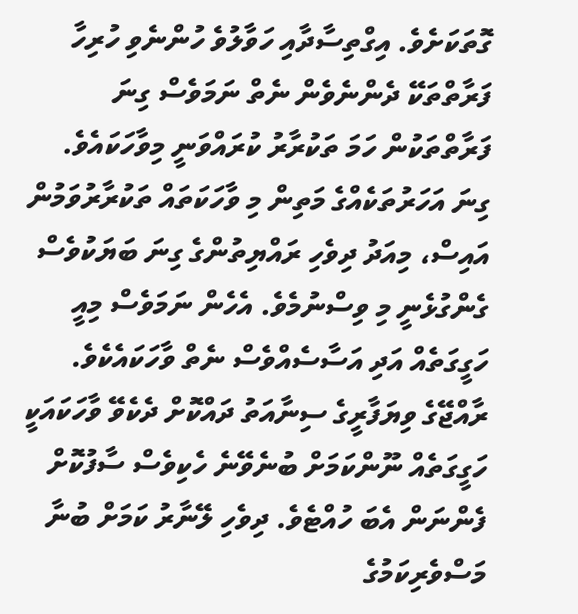ގޮތަކަށެވެ. އިގްތިސާދާއި ހަވާލުވެ ހުންނެވި ހުރިހާ ފަރާތްތަކޭ ދެންނެވެން ނެތް ނަމަވެސް ގިނަ ފަރާތްތަކުން ހަމަ ތަކުރާރު ކުރައްވަނީ މިވާހަކައެވެ.
ގިނަ އަހަރުތަކެއްގެ މަތިން މި ވާހަކަތައް ތަކުރާރުވަމުން އައިސް، މިއަދު ދިވެހި ރައްޔިތުންގެ ގިނަ ބަޔަކުވެސް ގެންގުޅެނީ މި ވިސްނުމެވެ. އެހެން ނަމަވެސް މިއީ ހަގީގަތެއް އަދި އަސާސެއްވެސް ނެތް ވާހަކައެކެވެ.
ރާއްޖޭގެ ވިޔަފާރީގެ ސިނާއަތު ދައްކޮށް ދެކެވޭ ވާހަކައަކީ ހަގީގަތެއް ނޫންކަމަށް ބުނެވޭނެ ހެކިވެސް ސާފުކޮށް ފެންނަން އެބަ ހުއްޓެވެ. ދިވެހި ލޭނާރު ކަމަށް ބުނާ މަސްވެރިކަމުގެ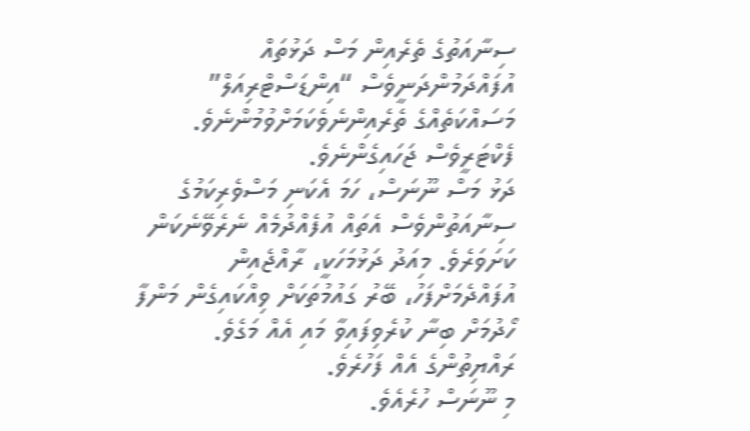ސިނާއަތުގެ ތެރެއިން މަސް ދަޅުތައް އުފައްދަމުންދަނީވެސް “އިންޑަސްޓްރިއަލް” މަސައްކަތެއްގެ ތެރެއިންނެވެކަމަށްވުމުންނެވެ. ފެކްޓަރީވެސް ޖަހައިގެންނެވެ.
ދަޅު މަސް ނޫނަސް، ހަމަ އެކަނި މަސްވެރިކަމުގެ ސިނާއަތުންވެސް އެތައް އުފެއްދުމެއް ނެރެވޭނެކަން ކަށަވަރެވެ. މިއަދު ދަޅުމަހަކީ، ރާއްޖެއިން އުފައްދެމަށްފަހު، ބޭރު ގައުމުތަކަށް ވިއްކައިގެން މަންފާ ހޯދުމަށް ބިނާ ކުރެވިފައިވާ މައި އެއް މަގެވެ. ރައްޔިތުންގެ އެއް ފަހުރެވެ.
މި ނޫނަސް ހުރެއެވެ.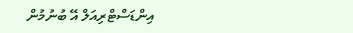އިންޑަސްޓްރިއަލް އޭ ބުނުމުން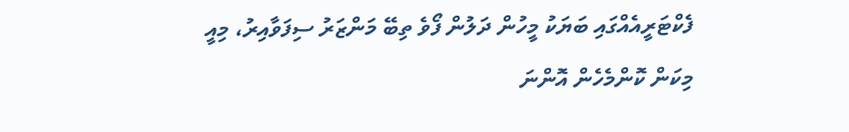ފެކްޓަރީއެއްގައި ބަޔަކު މީހުން ދަލުން ފޯވެ ތިބޭ މަންޒަރު ސިފަވާއިރު، މިއީ މިކަން ކޮންމެހެން އޮންނަ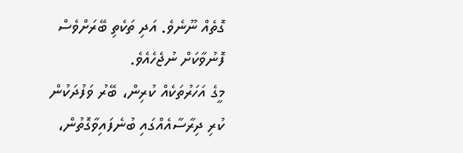ގޮތެއް ނޫނެވެ. އަދި ތަކެތި ބޭރަށްވެސް ފޮނުވާކަށް ނުޖެހެއެވެ.
މީގެ އަހަރުތަކެއް ކުރިން، ބޭރު ވަފުދަކުން ކުރި ދިރާސާއެއްގައި ބުނެފައިވާގޮތުން،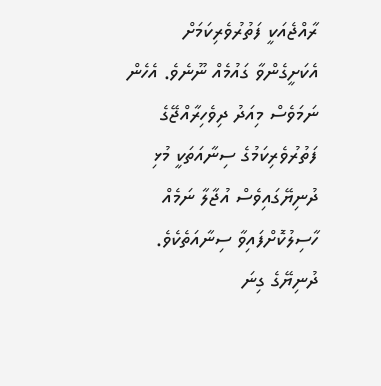ރާއްޖެއަކީ ފަތުރުވެރިކަމަށް އެކަށީގެންވާ ގައުމެއް ނޫނެވެ. އެހެން ނަމަވެސް މިއަދު ދިވެހިރާއްޖޭގެ ފަތުރުވެރިކަމުގެ ސިނާއަތަކީ މުޅި ދުނިޔޭގައިވެސް އުޖާލާ ނަމެއް ހާސިލުކޮށްފައިވާ ސިނާއަތެކެވެ. ދުނިޔޭގެ ގިނަ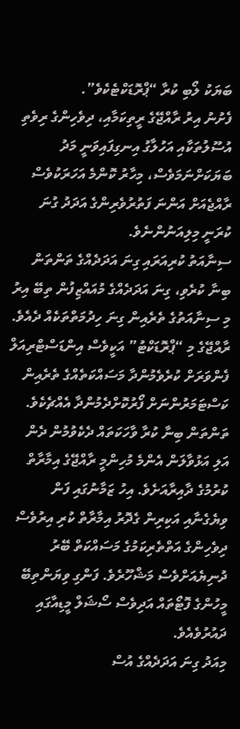ބަޔަކު ލޯބި ކުރާ “ޕްރޮޑަކްޓެކެވެ”.
ފެށުނު އިރު ރާއްޖޭގެ ރީތިކަމާއި، ދިވެހިންގެ ރިވެތި އުސޫލުތަކާއި އަހުލާގު އިނގިފައިވަނީ މަދު ބަޔަކަށްނަމަވެސް، މިހާރު ކޮންމެ އަހަރަކުވެސް ރާއްޖެއަށް އަންނަ ފަތުރުވެރިންގެ އަދަދު ގުނަ ކުރަނީ މިލިއަނުންނެވެ.
ސިނާއަތު ކުރިއަރައި ގިނަ އަދަދެއްގެ ތަންތަން ބިނާ ކުރެވި، ގިނަ އަދަދެއްގެ މުއައްޒިފުން ތިބޭ އިރު މި ސިނާއަތުގެ ތެރެއިން ގިނަ ހިދުމަތްތަކެއް ދެއެވެ. ރާއްޖޭގެ މި “ޕްރޮޑަކްޓު” އަކީވެސް އިންޑަސްޓްރިއަލް ފެންވަރަށް ކުރެވެމުންދާ މަސައްކަތެއްގެ ތެރެއިން ކަސްޓަމަރުންނަށް ފޯރުކޮށްދެމުންދާ އެއްޗެކެވެ.
ތަންތަން ބިނާ ކުރާ ވާހަކަތައް ދެކެވުމުން ދެން އަލި އަޅުވާލަން އެންމެ މުހިންމީ ރާއްޖޭގެ އިމާރާތް ކުރުމުގެ ދާއިރާއަށެވެ. އިހު ޒަމާނުގައި ފަން ވިޔެގެނާއި އަކިރިން ގެދޮރު އިމާރާތް ކުރި އިރުވެސް ދިވެހިންގެ އަތްތެރިކަމުގެ މަސައްކަތް ބޭރު ދުނިޔެއަށްވެސް މަޝްހޫރެވެ. ފަންގި ވިޔަންތިބޭ މީހުންގެ ފޮޓޯތައް އަދިވެސް ސޯޝަލް މީޑިއާގައި ދައުރުވެއެވެ.
މިއަދު ގިނަ އަދަދެއްގެ އުސް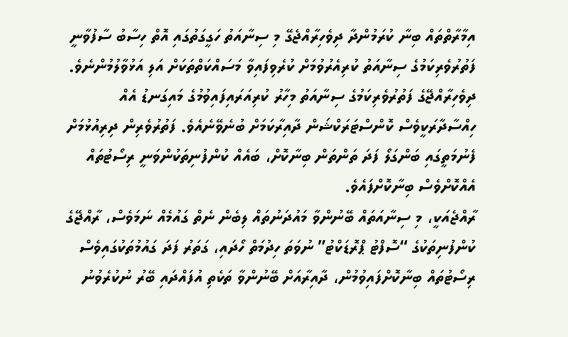އިމާރާތްތައް ބިނާ ކުރަމުންދާ ދިވެހިރާއްޖެގޭ މި ސިނާއަތު ހަގީގަތުގައި އޮތް ހިސާބު ސާފުވާނީ ފަތުރުވެރިކަމުގެ ސިނާއަތު ކުރިއެރުވުމަށް ކުރެވިފައިވާ މަސައްކަތްތަކަށް އަލި އަޅުވާލުމުންނެވެ.
ދިވެހިރާއްޖޭގެ ފަތުރުވެރިކަމުގެ ސިނާއަތު މިހާރު ކުރިއަރައިފައިވުމުގެ މައިގަނޑު އެއް ހިއްސާދާރަކީވެސް ކޮންސްޓަރަކްޝަން ދާއިރާކަމަށް ބުނެވޭނެއެވެ. ފަތުރުވެރިން ދިރިއުޅުމަށް ފެނުމަތީގައި ބަންގަލޯ ފަދަ ތަންތަން ބިނާކޮށް، ބައެއް ކުންފުނިތަކުންވަނީ ރިސޯޓުތައް އެއްކޮށްވެސް ބިނާކޮށްފައެވެ.
ރާއްޖެއަކީ، މި ސިނާއަތައް ބޭނުންވާ މައުދަނުތައް ލިބެން ނެތް ގައުމެއް ނަމަވެސް، ރާއްޖޭގެ ކުންފުނިތަކުގެ “ސޮފްޓު ޕްރޮޑަކްޓު” ނުވަތަ ހިދުމަތް ހޯދައި، ގަތަރު ފަދަ ގައުމުތަކުގައިވެސް ރިސޯޓުތައް ބިނާކޮށްފައިވުމުން، ދާއިރާއަށް ބޭނުންވާ ތަކެތި އުފައްދައި ބޭރު ނުކުރެވުނު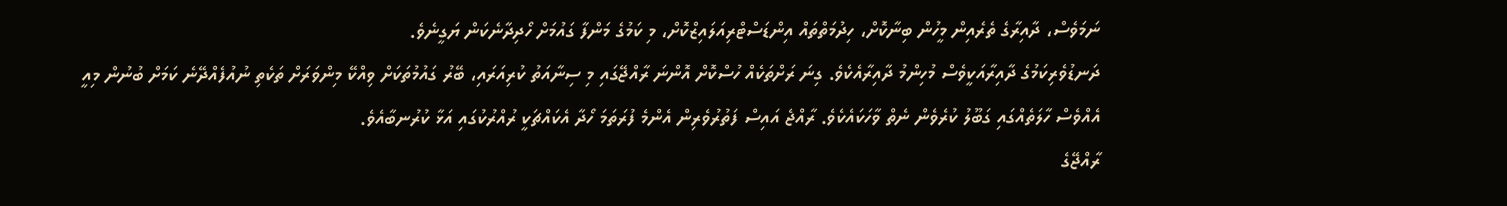ނަމަވެސް، ދާއިރާގެ ތެރެއިން މީހުން ބިނާކޮށް، ހިދުމަތްތައް އިންޑަސްޓްރިއަލައިޒްކޮށް، މި ކަމުގެ މަންފާ ގައުމަށް ހޯދިދާނެކަން ޔަގީނެވެ.
ދަނޑުވެރިކަމުގެ ދާއިރާއަކީވެސް މުހިންމު ދާއިރާއެކެވެ. ގިނަ ރަށްތަކެއް ހުސްކޮށް އޮންނަ ރާއްޖޭގައި މި ސިނާއަތު ކުރިއަރައި، ބޭރު ގައުމުތަކަށް ވިއްކޭ މިންވަރަށް ތަކެތި ނުއުފެއްދޭނެ ކަމަށް ބުނުން މިއީ އެއްވެސް ހާލަތެއްގައި ގަބޫލު ކުރެވެން ނެތް ވާހަކައެކެވެ. ރާއްޖެ އައިސް ފަތުރުވެރިން އެންމެ ފުރަތަމަ ހޯދާ އެކައްޗަކީ ރުއްރުކުގައި އަޅާ ކުރުނބާއެވެ.
ރާއްޖޭގެ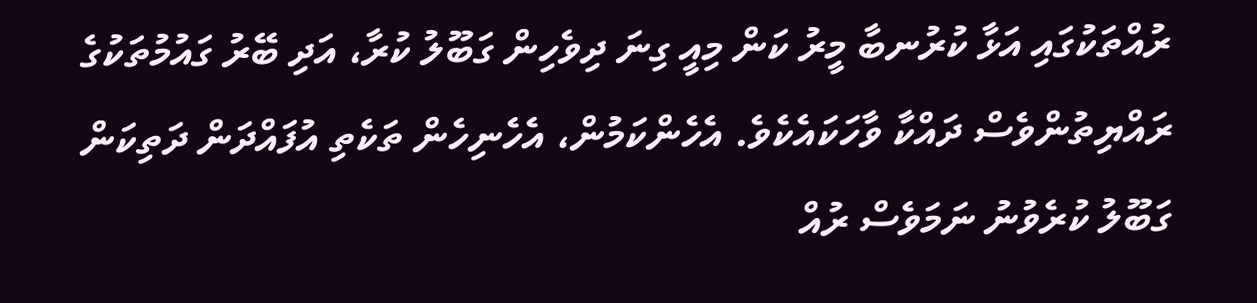ރުއްތަކުގައި އަޅާ ކުރުނބާ މީރު ކަން މިއީ ގިނަ ދިވެހިން ގަބޫލު ކުރާ، އަދި ބޭރު ގައުމުތަކުގެ ރައްޔިތުންވެސް ދައްކާ ވާހަކައެކެވެ. އެހެންކަމުން، އެހެނިހެން ތަކެތި އުފައްދަން ދަތިކަން ގަބޫލު ކުރެވުނު ނަމަވެސް ރުއް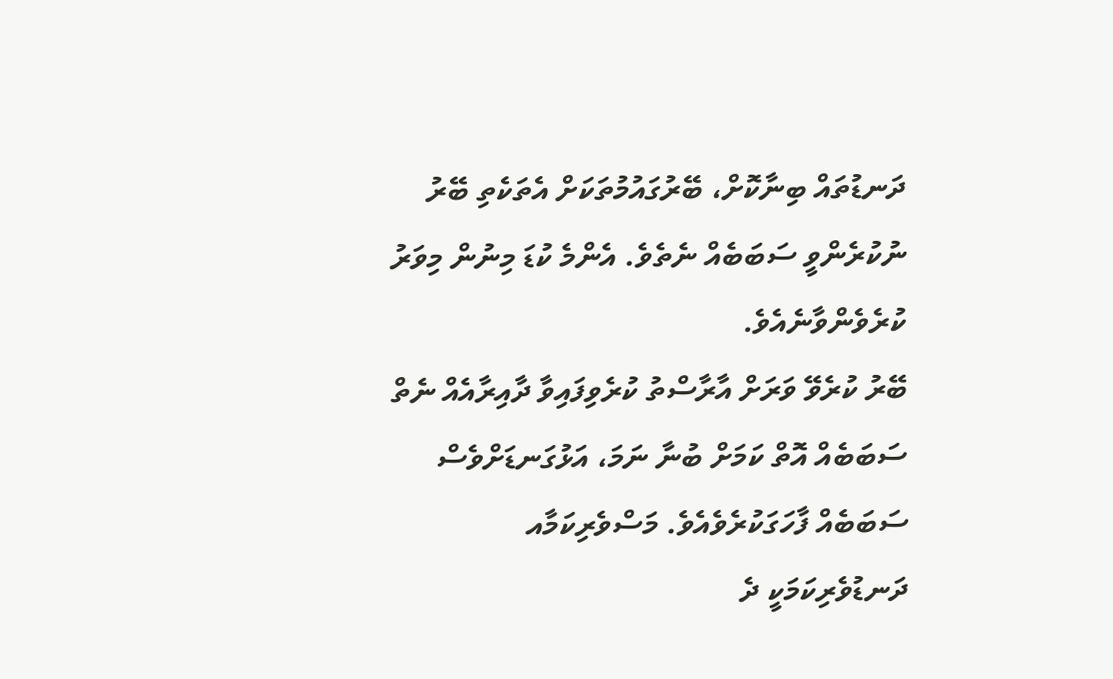ދަނޑުތައް ބިނާކޮށް، ބޭރުގައުމުތަކަށް އެތަކެތި ބޭރު ނުކުރެންވީ ސަބަބެއް ނެތެވެ. އެންމެ ކުޑަ މިނުން މިވަރު ކުރެވެންވާނެއެވެ.
ބޭރު ކުރެވޭ ވަރަށް އާރާސްތު ކުރެވިފައިވާ ދާއިރާއެއް ނެތް ސަބަބެއް އޮތް ކަމަށް ބުނާ ނަމަ، އަޅުގަނޑަށްވެސް ސަބަބެއް ފާހަގަކުރެވެއެވެ. މަސްވެރިކަމާއ ދަނޑުވެރިކަމަކީ ދެ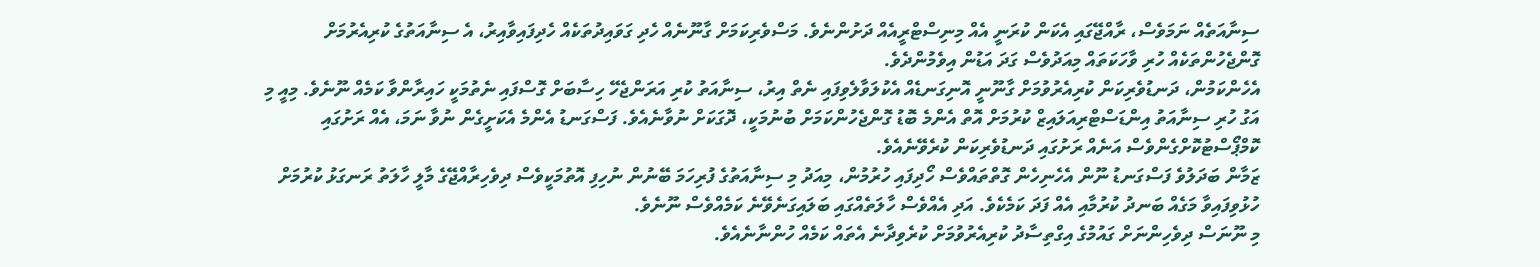ސިނާއަތެއް ނަމަވެސް، ރާއްޖޭގައި އެކަން ކުރަނީ އެއް މިނިސްޓްރީއެއް ދަށުންނެވެ. މަސްވެރިކަމަށް ގާނޫނެއް ހެދި ގަވައިދުތަކެއް ހެދިފައިވާއިރު، އެ ސިނާއަތުގެ ކުރިއެރުމަށް ގޮންޖެހުންތަކެއް ހުރި ވާހަކަތައް މިއަދުވެސް ގަދަ އަޑުން އިވެމުންދެވެ.
އެހެންކަމުން، ދަނޑުވެރިކަން ކުރިއެރުވުމަށް ގާނޫނީ އޮނިގަނޑެއް އެކުލަވާލެވިފައި ނެތް އިރު، ސިނާއަތު ކުރި އަރަންޖެހޭ ހިސާބަށް ގޮސްފައި ނެތުމަކީ ހައިރާންވާ ކަމެއް ނޫނެވެ. މިއީ މި އަގު ހުރި ސިނާއަތު އިންޑަސްޓްރިއަލައިޒް ކުރުމަށް އޮތް އެންމެ ބޮޑު ގޮންޖެހުންކަމަށް ބުނުމަކީ، ދޮގަކަށް ނުވާނެއެވެ. ފަސްގަނޑު އެންމެ އެކަށީގެން ނުވާ ނަމަ، އެއް ރަށުގައި ކޮމްޕޯސްޓުކޮށްގެންވެސް އަނެއް ރަށުގައި ދަނޑުވެރިކަން ކުރެވޭނެއެވެ.
ޒަމާން ބަދަލުވެ ފަސްގަނޑު ނޫން އެހެނިހެން ގޮތްތައްވެސް ހޯދިފައި ހުރުމުން، މިއަދު މި ސިނާއަތުގެ ފުރިހަމަ ބޭނުން ނުހިފި އޮތުމަކީވެސް ދިވެހިރާއްޖޭގެ މާލީ ހާލަތު ރަނގަޅު ކުރުމަށް ހުޅުވިފައިވާ މަގެއް ބަނދު ކުރުމާއި އެއް ފަދަ ކަމެކެވެ. އަދި އެއްވެސް ހާލަތެއްގައި ބަލައިގަނެވޭނެ ކަމެއްވެސް ނޫނެވެ.
މި ނޫނަސް ދިވެހިންނަށް ގައުމުގެ އިގްތިސާދު ކުރިއެރުވުމަށް ކުރެވިދާނެ އެތައް ކަމެއް ހުންނާނެއެވެ.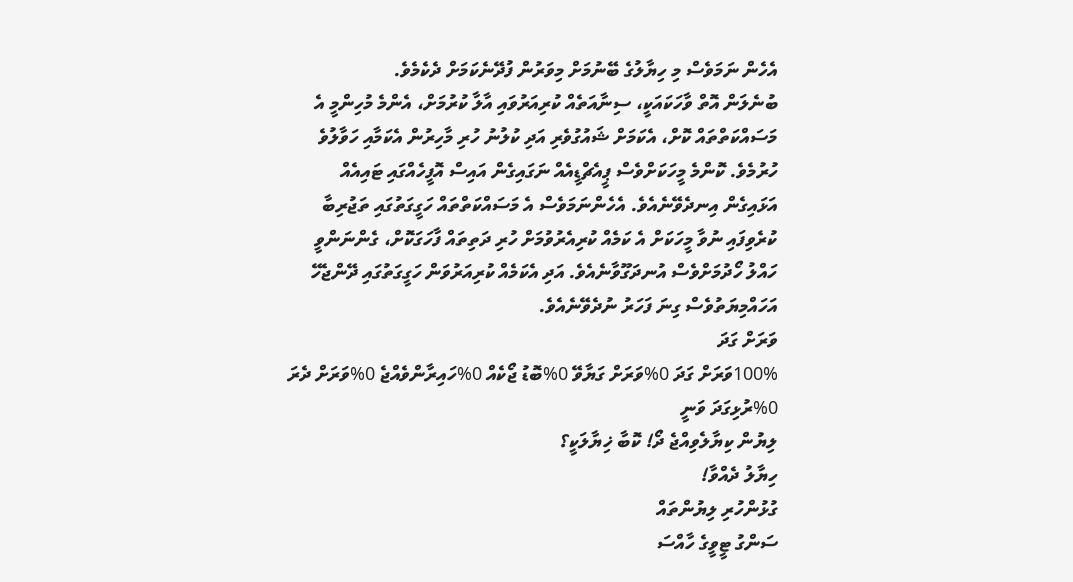އެހެން ނަމަވެސް މި ހިޔާލުގެ ބޭނުމަށް މިވަރުން ފުދޭނެކަމަށް ދެކެމެވެ.
ބުނެލަން އޮތް ވާހަކައަކީ، ސިނާއަތެއް ކުރިއަރުވައި އާލާ ކުރުމަށް، އެންމެ މުހިންމީ އެ މަސައްކަތްތައް ކޮށް، އެކަމަށް ޝައުގުވެރި އަދި ކުލުނު ހުރި މާހިރުން އެކަމާއި ހަވާލުވެ ހުރުމެވެ. ކޮންމެ މީހަކަށްވެސް ޕީއެޗްޑީއެއް ނަގައިގެން އައިސް އޮފީހެއްގައި ޓައިއެއް އަޅައިގެން އިނދެވޭނެއެވެ. އެހެންނަމަވެސް އެ މަސައްކަތްތައް ހަގީގަތުގައި ތަޖުރިބާ ކުރެވިފައި ނުވާ މީހަކަށް އެ ކަމެއް ކުރިއެރުވުމަށް ހުރި ދަތިތައް ފާހަގަކޮށް، ގެންނަންވީ ހައްލު ހޯދުމަށްވެސް އުނދަގޫވާނެއެވެ. އަދި އެކަމެއް ކުރިއަރުވަން ހަގީގަތުގައި ދޭންޖެހޭ އަހައްމިޔަތުވެސް ގިނަ ފަހަރު ނުދެވޭނެއެވެ.
ވަރަށް ގަދަ
100%ވަރަށް ގަދަ 0%ވަރަށް ގަޔާވޭ 0%ބޮޑު ޖޯކެއް 0%ހައިރާންވެއްޖެ 0%ވަރަށް ދެރަ 0%ރުޅިގަދަ ވަނީ
ލިޔުން ކިޔާލެވިއްޖެ ދޯ! ކޮބާ ޚިޔާލަކީ؟
ހިޔާލު ދެއްވާ!
ގުޅުންހުރި ލިޔުންތައް
ސަންގު ޓީވީގެ ހާއްސަ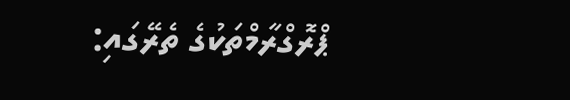ޕްރޮގްރާމްތަކުގެ ތެރޭގައި: